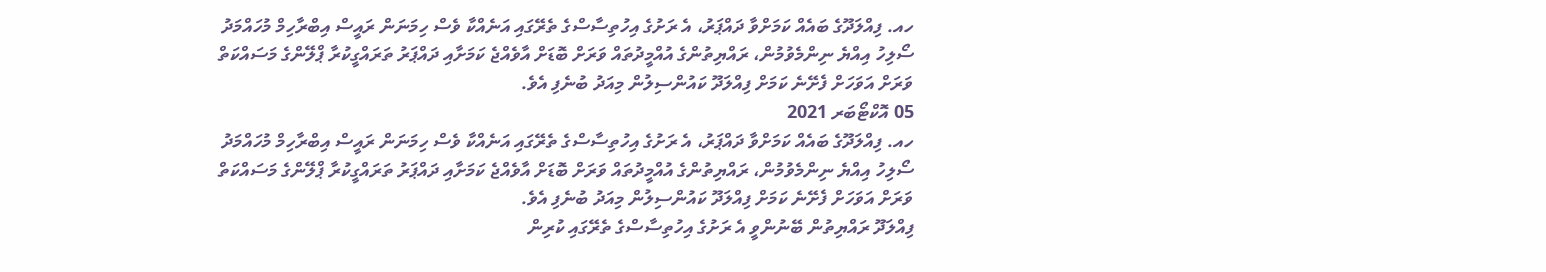ހއ. ފިއްލަދޫގެ ބައެއް ކަމަށްވާ ދައްޕަރު، އެ ރަށުގެ އިހުތިސާސްގެ ތެރޭގައި އަނެއްކާ ވެސް ހިމަނަން ރައީސް އިބްރާހިމް މުހައްމަދު ސޯލިހު އިއްޔެ ނިންމެވުމުން، ރައްޔިތުންގެ އުއްމީދުތައް ވަރަށް ބޮޑަށް އާވެއްޖެ ކަމަށާއި ދައްޕަރު ތަރައްގީކުރާ ޕްލޭންގެ މަސައްކަތް ވަރަށް އަވަހަށް ފެށޭނެ ކަމަށް ފިއްލަދޫ ކައުންސިލުން މިއަދު ބުނެފި އެވެ.
05 އޮކްޓޯބަރ 2021
ހއ. ފިއްލަދޫގެ ބައެއް ކަމަށްވާ ދައްޕަރު، އެ ރަށުގެ އިހުތިސާސްގެ ތެރޭގައި އަނެއްކާ ވެސް ހިމަނަން ރައީސް އިބްރާހިމް މުހައްމަދު ސޯލިހު އިއްޔެ ނިންމެވުމުން، ރައްޔިތުންގެ އުއްމީދުތައް ވަރަށް ބޮޑަށް އާވެއްޖެ ކަމަށާއި ދައްޕަރު ތަރައްގީކުރާ ޕްލޭންގެ މަސައްކަތް ވަރަށް އަވަހަށް ފެށޭނެ ކަމަށް ފިއްލަދޫ ކައުންސިލުން މިއަދު ބުނެފި އެވެ.
ފިއްލަދޫ ރައްޔިތުން ބޭނުންވީ އެ ރަށުގެ އިހުތިސާސްގެ ތެރޭގައި ކުރިން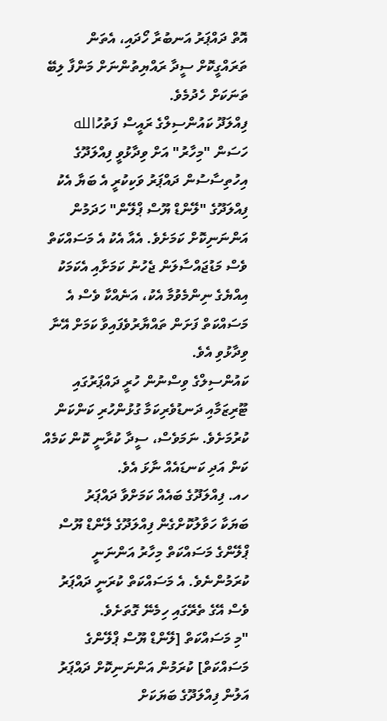އޮތް ދައްޕަރު އަނބުރާ ހޯދައި، އެތަން ތަރައްގީކޮށް ސީދާ ރައްޔިތުންނަށް މަންފާ ލިބޭ ތަނަކަށް ހެދުމެވެ.
ފިއްލަދޫ ކައުންސިލްގެ ރައީސް ފަތުހުالله ހަސަން "މިހާރު" އަށް ވިދާޅުވީ ފިއްލަދޫގެ އިހުތިސާސުން ދައްޕަރު ވަކިކުރީ އެ ބަޔާ އެކު ފިއްލަދޫގެ "ލޭންޑް ޔޫސް ޕްލޭން" ހަދަމުން އަންނަނިކޮށް ކަމަށެވެ. އެއާ އެކު އެ މަސައްކަތް ވެސް މަޑުޖައްސާލަން ޖެހުނު ކަމަށާއި އެކަމަކު އިއްޔެގެ ނިންމެވުމާ އެކު، އަނެއްކާ ވެސް އެ މަސައްކަތް ފަށަން ތައްޔާރުވެފައިވާ ކަމަށް އޭނާ ވިދާޅުވި އެވެ.
ކައުންސިލްގެ ވިސްނުން ހުރީ ދައްޕަރުގައި ޓޫރިޒަމާއި ދަނޑުވެރިކަމާ ގުޅުންހުރި ކަންކަން ކުރުމަށެވެ. ނަމަވެސް، ސީދާ ކުރާނީ ކޮން ކަމެއް ކަން އަދި ކަނޑައެއް ނާޅަ އެވެ.
ހއ. ފިއްލަދޫގެ ބައެއް ކަމަށްވާ ދައްޕަރު
ބަޔަކާ ހަވާލުކޮށްގެން ފިއްލަދޫގެ ލޭންޑް ޔޫސް ޕްލޭންގެ މަސައްކަތް މިހާރު އަންނަނީ ކުރަމުންނެވެ. އެ މަސައްކަތް ކުރަނީ ދައްޕަރު ވެސް އޭގެ ތެރޭގައި ހިމެނޭ ގޮތަށެވެ.
"މި މަސައްކަތް [ލޭންޑް ޔޫސް ޕްލޭންގެ މަސައްކަތް] ކުރަމުން އަންނަނިކޮށް ދައްޕަރު އަލުން ފިއްލަދޫގެ ބަޔަކަށް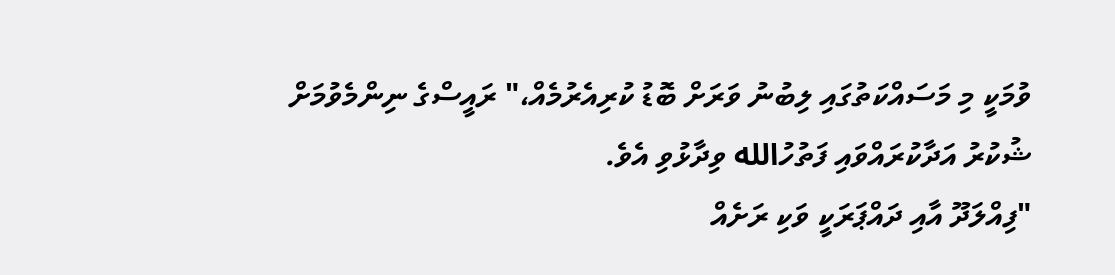ވުމަކީ މި މަސައްކަތުގައި ލިބުނު ވަރަށް ބޮޑު ކުރިއެރުމެއް،" ރައީސްގެ ނިންމެވުމަށް ޝުކުރު އަދާކުރައްވައި ފަތުހުالله ވިދާޅުވި އެވެ.
"ފިއްލަދޫ އާއި ދައްޕަރަކީ ވަކި ރަށެއް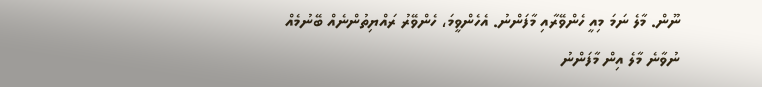ނޫން. މާލެ ނަމަ މިއީ ހެންވޭރާއި މާފަންނު. އެހެންވީމަ، ހެންވޭރު ރައްޔިތުންނެއް ބޭނުމެއް ނުވާނެ މާލެ އިން މާފަންނު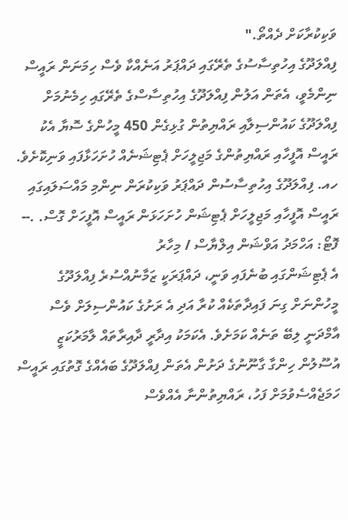ވަކިކުރާކަށް ދެއްތޯ."
ފިއްލަދޫގެ އިހުތިސާސުގެ ތެރޭގައި ދައްޕަރު އަނެއްކާ ވެސް ހިމަނަން ރައީސް ނިންމެވީ، އެތަން އަލުން ފިއްލަދޫގެ އިހުތިސާސްގެ ތެރޭގައި ހިމެނުމަށް ފިއްލަދޫގެ ކައުންސިލާއި ރައްޔިތުން ގުޅިގެން 450 މީހުންގެ ސޮޔާ އެކު ރައީސް އޮފީހާއި ރައްޔިތުންގެ މަޖިލީހަށް ޕެޓިޝަނެއް ހުށަހަޅާފައި ވަނިކޮށެވެ.
ހއ. ފިއްލަދޫގެ އިހުތިސާސުން ދައްޕަރު ވަކިކުރަން ނިންމި މައްސަލައިގައި ރައީސް އޮފީހާއި މަޖިލީހަށް ޕެޓިޝަން ހުށަހަޅަން ރައީސް އޮފީހަށް ގޮސް. .-- ފޮޓޯ: އަހްމަދު އަވްޝަން އިލްޔާސް / މިހާރު
އެ ޕެޓިޝަންގައި ބުނެފައި ވަނީ، ދައްޕަރަކީ ޒަމާނުއްސުރެ ފިއްލަދޫގެ މީހުންނަށް ގިނަ ފައިދާތަކެއް ކުރާ އަދި އެ ރަށުގެ ކައުންސިލަށް ވެސް އާމްދަނީ ލިބޭ ތަނެއް ކަމަށެވެ. އެކަމަކު އިދާރީ ދާއިރާތައް ލާމަރުކަޒީ އުސޫލުން ހިންގާ ގާނޫނުގެ ދަށުން އެތަން ފިއްލަދޫގެ ބައެއްގެ ގޮތުގައި ރައީސް ހަމަޖެއްސެވުމަށް ފަހު، ރައްޔިތުންނާ އެއްވެސް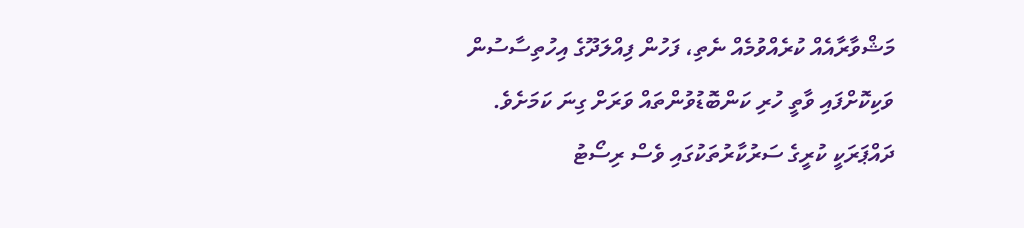މަޝްވާރާއެއް ކުރެއްވުމެއް ނެތި، ފަހުން ފިއްލަދޫގެ އިހުތިސާސުން ވަކިކޮށްފައި ވާތީ ހުރި ކަންބޮޑުވުންތައް ވަރަށް ގިނަ ކަމަށެވެ.
ދައްޕަރަކީ ކުރީގެ ސަރުކާރުތަކުގައި ވެސް ރިސޯޓު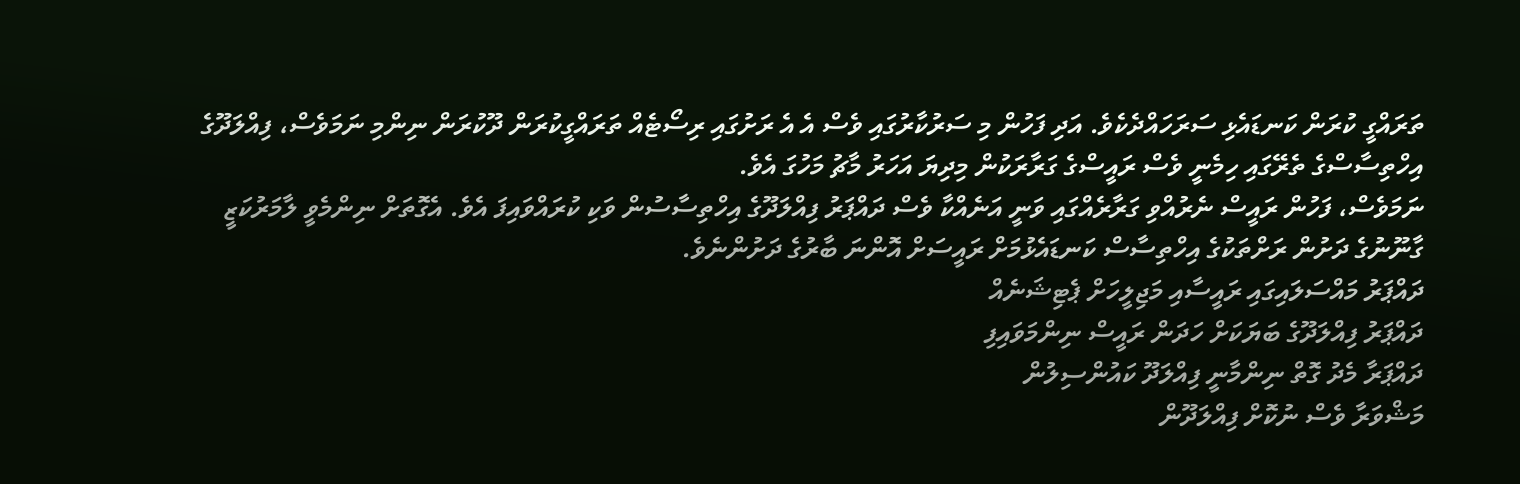ތަރައްގީ ކުރަން ކަނޑައެޅި ސަރަހައްދެކެވެ. އަދި ފަހުން މި ސަރުކާރުގައި ވެސް އެ އެ ރަށުގައި ރިސޯޓެއް ތަރައްގީކުރަން ދޫކުރަން ނިންމި ނަމަވެސް، ފިއްލަދޫގެ އިހްތިސާސްގެ ތެރޭގައި ހިމެނީ ވެސް ރައީސްގެ ގަރާރަކުން މިދިޔަ އަހަރު މާޗު މަހުގަ އެވެ.
ނަމަވެސް، ފަހުން ރައީސް ނެރުއްވި ގަރާރެއްގައި ވަނީ އަނެއްކާ ވެސް ދައްޕަރު ފިއްލަދޫގެ އިހްތިސާސުން ވަކި ކުރައްވައިފަ އެވެ. އެގޮތަށް ނިންމެވީ ލާމަރުކަޒީ ގާނޫނުގެ ދަށުން ރަށްތަކުގެ އިހްތިސާސް ކަނޑައެޅުމަށް ރައީސަށް އޮންނަ ބާރުގެ ދަށުންނެވެ.
ދައްޕަރު މައްސަލައިގައި ރައީސާއި މަޖިލީހަށް ޕެޓިޝަނެއް
ދައްޕަރު ފިއްލަދޫގެ ބަޔަކަށް ހަދަން ރައީސް ނިންމަވައިފި
ދައްޕަރާ މެދު ގޮތް ނިންމާނީ ފިއްލަދޫ ކައުންސިލުން
މަޝްވަރާ ވެސް ނުކޮށް ފިއްލަދޫން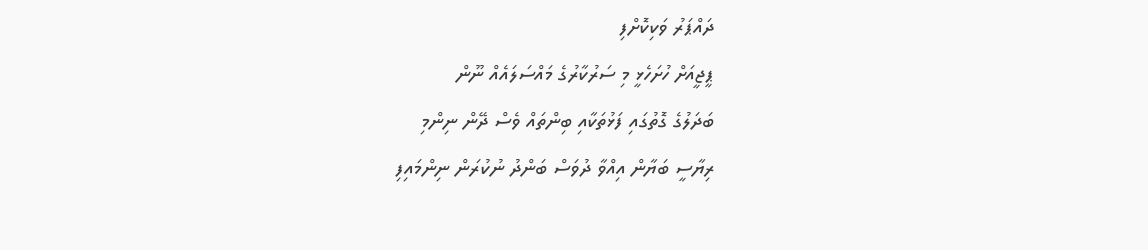ދައްޕަރު ވަކިކޮށްފި
ޕީޖީއަށް ހުށަހެޅީ މި ސަރުކާރުގެ މައްސަލައެއް ނޫން
ބަދަލުގެ ގޮތުގައި ފަޅުތަކާއި ބިންތައް ވެސް ދޭން ނިންމި
ރިޔާސީ ބަޔާން އިއްވާ ދުވަސް ބަންދު ނުކުރަން ނިންމައިފި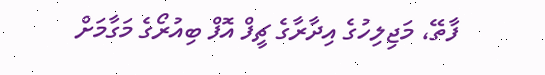ފާތޭ، މަޖިލިހުގެ އިދާރާގެ ޗީފް އޮފް ބިއުރޯގެ މަގާމަށް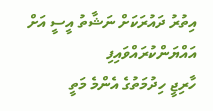އިތުރު ދައުރަކަށް ނަޝާތު އީސީ އަށް އައްޔަންކުރައްވައިފި
ހާރިޖީ ހިދުމަތުގެ އެންމެ މަތީ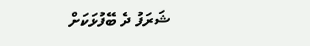ޝަރަފު ދެ ބޭފުޅަކަށް